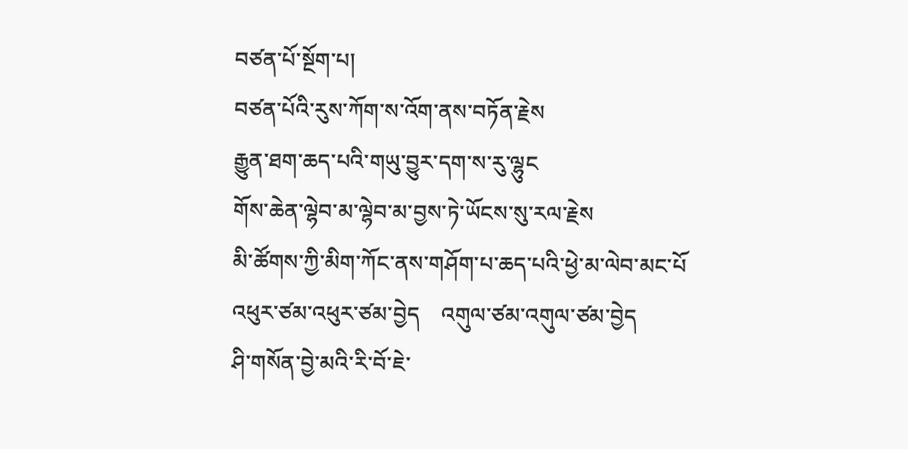བཙན་པོ་སྔོག་པ།
བཙན་པོའི་རུས་ཀོག་ས་འོག་ནས་བཏོན་རྗེས
རྒྱུན་ཐག་ཆད་པའི་གཡུ་བྱུར་དག་ས་རུ་ལྷུང
གོས་ཆེན་ལྷེབ་མ་ལྷེབ་མ་བྱས་ཏེ་ཡོངས་སུ་རལ་རྗེས
མི་ཚོགས་ཀྱི་མིག་ཀོང་ནས་གཤོག་པ་ཆད་པའི་ཕྱེ་མ་ལེབ་མང་པོ
འཕུར་ཙམ་འཕུར་ཙམ་བྱེད    འགུལ་ཙམ་འགུལ་ཙམ་བྱེད
ཤི་གསོན་བྱེ་མའི་རི་བོ་ཇེ་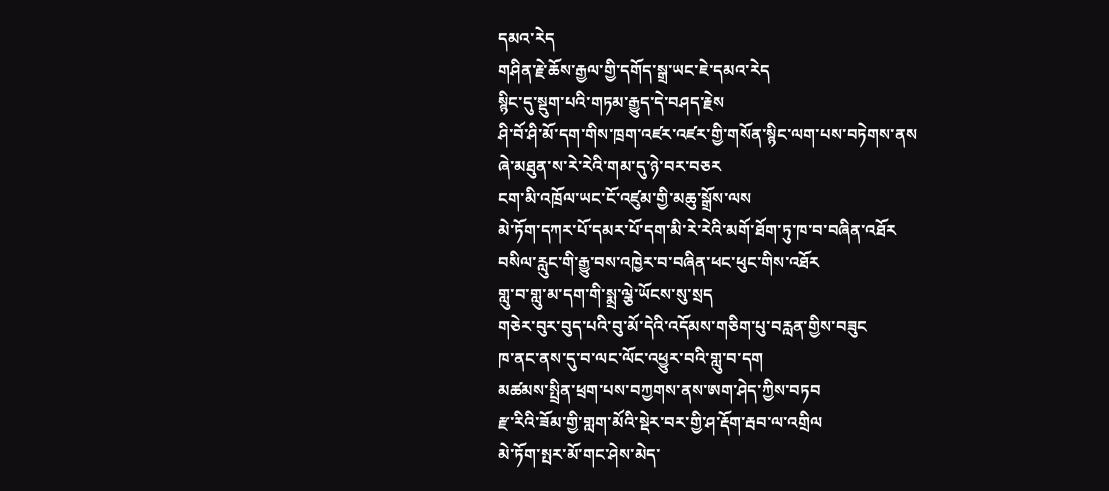དམའ་རེད
གཤིན་རྗེ་ཆོས་རྒྱལ་གྱི་དགོད་སྒྲ་ཡང་ཇེ་དམའ་རེད
སྙིང་དུ་སྡུག་པའི་གཏམ་རྒྱུད་དེ་བཤད་རྗེས
ཤི་བོ་ཤི་མོ་དག་གིས་ཁྲག་འཛར་འཛར་གྱི་གསོན་སྙིང་ལག་པས་བཏེགས་ནས
ཞེ་མཐུན་ས་རེ་རེའི་གམ་དུ་ཉེ་བར་བཅར
ངག་མི་འཁྲོལ་ཡང་ངོ་འཛུམ་གྱི་མཆུ་སྒྲོས་ལས
མེ་ཏོག་དཀར་པོ་དམར་པོ་དག་མི་རེ་རེའི་མགོ་ཐོག་ཏུ་ཁ་བ་བཞིན་འཐོར
བསིལ་རླུང་གི་རྒྱུ་བས་འཁྱེར་བ་བཞིན་ཕང་ཕུང་གིས་འཐོར
གླུ་བ་གླུ་མ་དག་གི་སྨྲ་ལྕེ་ཡོངས་སུ་སྲད
གཅེར་བུར་བུད་པའི་བུ་མོ་དེའི་འདོམས་གཅིག་པུ་བརླན་གྱིས་བཟུང
ཁ་ནང་ནས་དུ་བ་ལང་ལོང་འཕྱུར་བའི་གླུ་བ་དག
མཚམས་སྤྲིན་ཕྲག་པས་བཀྱགས་ནས་ཨག་ཤེད་ཀྱིས་བཏབ
རྫ་རིའི་ཟོམ་གྱི་གླག་མོའི་སྡེར་བར་གྱི་ཤ་རྡོག་རྦབ་ལ་འགྲིལ
མེ་ཏོག་སྤར་མོ་གང་ཤེས་མེད་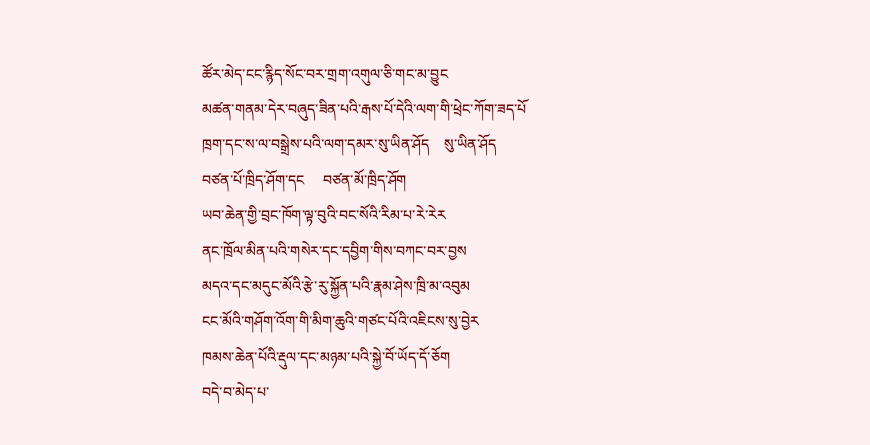ཚོར་མེད་ངང་རྙིད་སོང་བར་གྲག་འགུལ་ཅི་གང་མ་བྱུང
མཚན་གནམ་དེར་བཞུད་ཟིན་པའི་རྒས་པོ་དེའི་ལག་གི་ཕྲེང་ཀོག་ཟད་པོ
ཁྲག་དང་ས་ལ་བསྒྲེས་པའི་ལག་དམར་སུ་ཡིན་ཤོད    སུ་ཡིན་ཤོད
བཙན་པོ་ཁྲིད་ཤོག་དང     བཙན་མོ་ཁྲིད་ཤོག
ཡབ་ཆེན་གྱི་བྲང་ཁོག་ལྟ་བུའི་བང་སོའི་རིམ་པ་རེ་རེར
ནང་ཁྲོལ་མིན་པའི་གསེར་དང་དབྱིག་གིས་བཀང་བར་བྱས
མདའ་དང་མདུང་མོའི་རྩེ་རུ་སྐྱོན་པའི་རྣམ་ཤེས་ཁྲི་མ་འབུམ
ངང་མོའི་གཤོག་འོག་གི་མིག་ཆུའི་གཙང་པོའི་འཇིངས་སུ་བྱེར
ཁམས་ཆེན་པོའི་རྡུལ་དང་མཉམ་པའི་སྐྱེ་བོ་ཡོད་དོ་ཅོག
བདེ་བ་མེད་པ་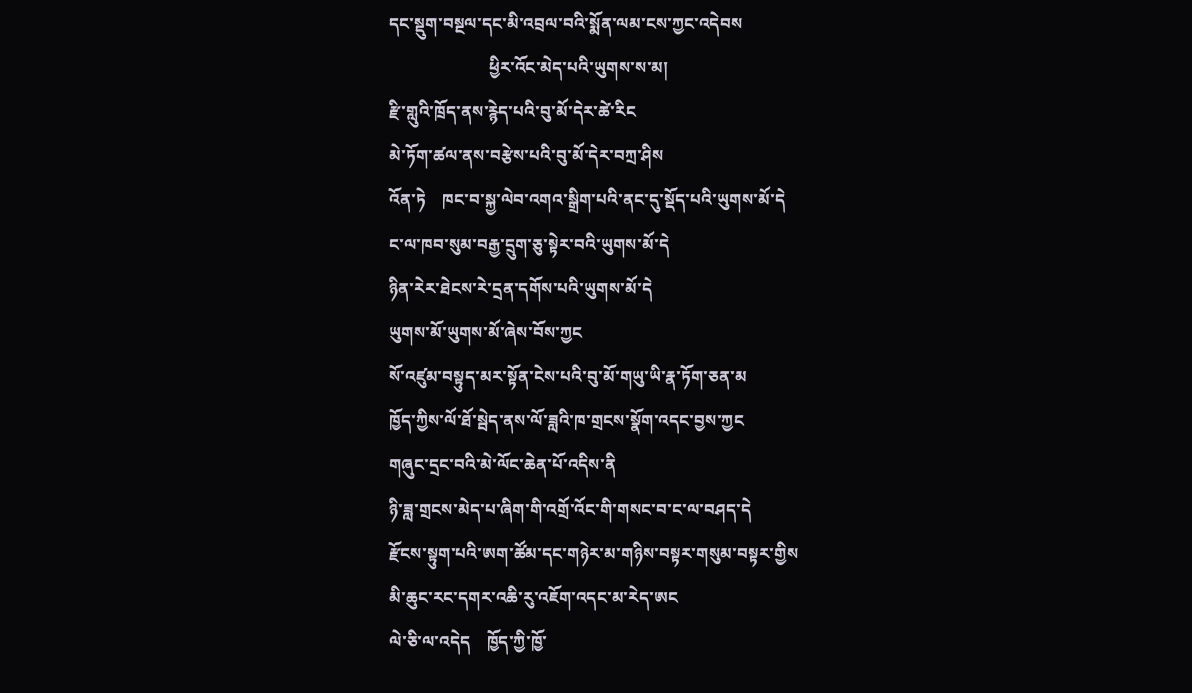དང་སྡུག་བསྔལ་དང་མི་འབྲལ་བའི་སྨོན་ལམ་ངས་ཀྱང་འདེབས
                        ཕྱིར་འོང་མེད་པའི་ཡུགས་ས་མ།
རྫི་གླུའི་ཁྲོད་ནས་རྙེད་པའི་བུ་མོ་དེར་ཚེ་རིང
མེ་ཏོག་ཚལ་ནས་བརྩེས་པའི་བུ་མོ་དེར་བཀྲ་ཤིས
འོན་ཏེ    ཁང་བ་སྐྱ་ལེབ་འགའ་སྒྲིག་པའི་ནང་དུ་སྡོད་པའི་ཡུགས་མོ་དེ
ང་ལ་ཁབ་སུམ་བརྒྱ་དྲུག་ཅུ་སྟེར་བའི་ཡུགས་མོ་དེ
ཉིན་རེར་ཐེངས་རེ་དྲན་དགོས་པའི་ཡུགས་མོ་དེ
ཡུགས་མོ་ཡུགས་མོ་ཞེས་བོས་ཀྱང
སོ་འཛུམ་བསྟུད་མར་སྟོན་ངེས་པའི་བུ་མོ་གཡུ་ཡི་རྣ་ཏོག་ཅན་མ
ཁྱོད་ཀྱིས་ལོ་ཐོ་སྦེད་ནས་ལོ་ཟླའི་ཁ་གྲངས་སྣོག་འདང་བྱས་ཀྱང
གཞུང་དྲང་བའི་མེ་ལོང་ཆེན་པོ་འདིས་ནི
ཉི་ཟླ་གྲངས་མེད་པ་ཞིག་གི་འགྲོ་འོང་གི་གསང་བ་ང་ལ་བཤད་དེ
རྫོངས་སྟུག་པའི་ཨག་ཚོམ་དང་གཉེར་མ་གཉིས་བསྟར་གསུམ་བསྟར་གྱིས
མི་ཆུང་རང་དགར་འཆི་རུ་འཇོག་འདང་མ་རེད་ཨང
ལེ་ཅི་ལ་འདེད    ཁྱོད་ཀྱི་ཁྱོ་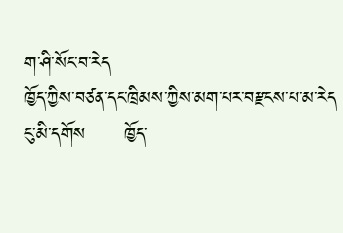ག་ཤི་སོང་བ་རེད
ཁྱོད་ཀྱིས་བཙན་དང་ཁྲིམས་ཀྱིས་མག་པར་བརྫངས་པ་མ་རེད
ངུ་མི་དགོས      ཁྱོད་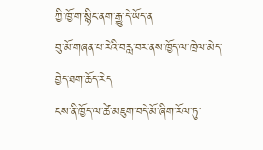ཀྱི་ཁྱོ་ག་སྙིང་ནག་རྒྱུ་དེ་ཡོད་ན
བུ་མོ་གཞན་པ་རེའི་བརླ་བར་ནས་ཁྱོད་ལ་ཁྲེལ་མེད་བྱེད་ཐག་ཆོད་རེད
ངས་ནི་ཁྱོད་ལ་ཚེ་མཇུག་བདེ་མོ་ཞིག་རོལ་ཏུ་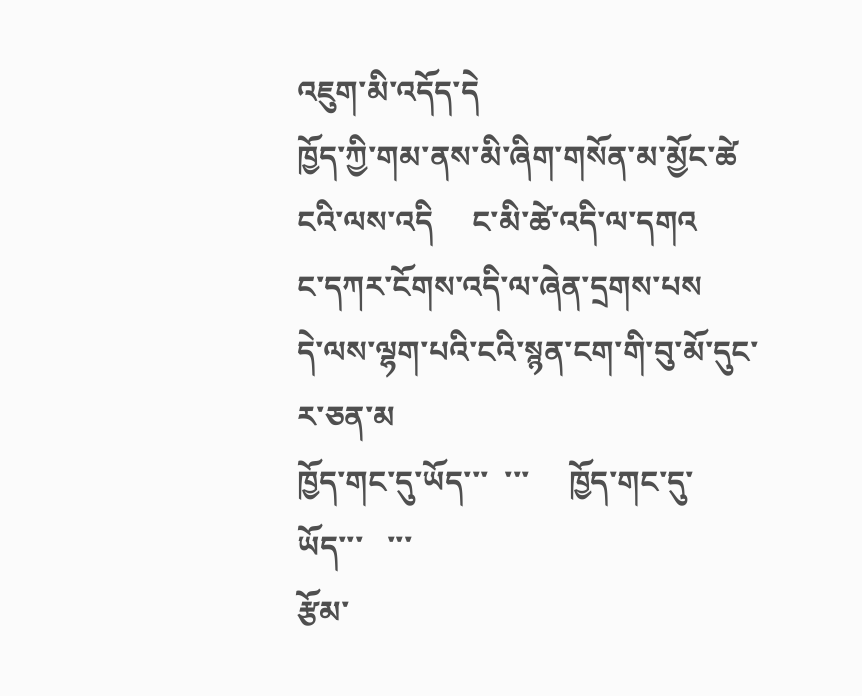འཇུག་མི་འདོད་དེ
ཁྱོད་ཀྱི་གམ་ནས་མི་ཞིག་གསོན་མ་མྱོང་ཚེ
ངའི་ལས་འདི     ང་མི་ཚེ་འདི་ལ་དགའ
ང་དཀར་ངོགས་འདི་ལ་ཞེན་དྲགས་པས
དེ་ལས་ལྷག་པའི་ངའི་སྙན་ངག་གི་བུ་མོ་དུང་ར་ཅན་མ
ཁྱོད་གང་དུ་ཡོད་་་  ་་་     ཁྱོད་གང་དུ་ཡོད་་་   ་་་
རྩོམ་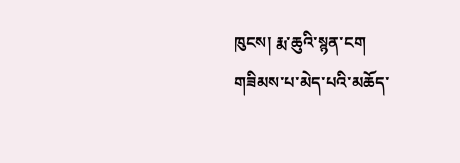ཁུངས། རྨ་ཆུའི་སྙན་ངག
གཟིམས་པ་མེད་པའི་མཆོད་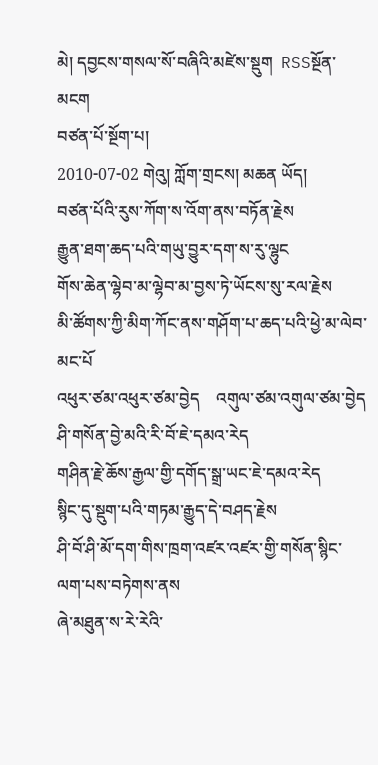མེ། དབྱངས་གསལ་སོ་བཞིའི་མཛེས་སྡུག  RSSསྔོན་མངག
བཙན་པོ་སྔོག་པ།
2010-07-02 གེའུ། ཀློག་གྲངས། མཆན ཡོད།
བཙན་པོའི་རུས་ཀོག་ས་འོག་ནས་བཏོན་རྗེས
རྒྱུན་ཐག་ཆད་པའི་གཡུ་བྱུར་དག་ས་རུ་ལྷུང
གོས་ཆེན་ལྷེབ་མ་ལྷེབ་མ་བྱས་ཏེ་ཡོངས་སུ་རལ་རྗེས
མི་ཚོགས་ཀྱི་མིག་ཀོང་ནས་གཤོག་པ་ཆད་པའི་ཕྱེ་མ་ལེབ་མང་པོ
འཕུར་ཙམ་འཕུར་ཙམ་བྱེད    འགུལ་ཙམ་འགུལ་ཙམ་བྱེད
ཤི་གསོན་བྱེ་མའི་རི་བོ་ཇེ་དམའ་རེད
གཤིན་རྗེ་ཆོས་རྒྱལ་གྱི་དགོད་སྒྲ་ཡང་ཇེ་དམའ་རེད
སྙིང་དུ་སྡུག་པའི་གཏམ་རྒྱུད་དེ་བཤད་རྗེས
ཤི་བོ་ཤི་མོ་དག་གིས་ཁྲག་འཛར་འཛར་གྱི་གསོན་སྙིང་ལག་པས་བཏེགས་ནས
ཞེ་མཐུན་ས་རེ་རེའི་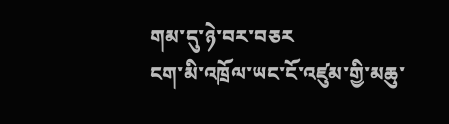གམ་དུ་ཉེ་བར་བཅར
ངག་མི་འཁྲོལ་ཡང་ངོ་འཛུམ་གྱི་མཆུ་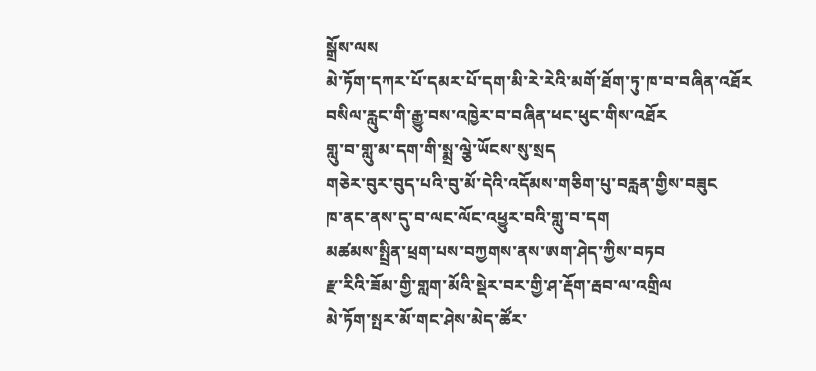སྒྲོས་ལས
མེ་ཏོག་དཀར་པོ་དམར་པོ་དག་མི་རེ་རེའི་མགོ་ཐོག་ཏུ་ཁ་བ་བཞིན་འཐོར
བསིལ་རླུང་གི་རྒྱུ་བས་འཁྱེར་བ་བཞིན་ཕང་ཕུང་གིས་འཐོར
གླུ་བ་གླུ་མ་དག་གི་སྨྲ་ལྕེ་ཡོངས་སུ་སྲད
གཅེར་བུར་བུད་པའི་བུ་མོ་དེའི་འདོམས་གཅིག་པུ་བརླན་གྱིས་བཟུང
ཁ་ནང་ནས་དུ་བ་ལང་ལོང་འཕྱུར་བའི་གླུ་བ་དག
མཚམས་སྤྲིན་ཕྲག་པས་བཀྱགས་ནས་ཨག་ཤེད་ཀྱིས་བཏབ
རྫ་རིའི་ཟོམ་གྱི་གླག་མོའི་སྡེར་བར་གྱི་ཤ་རྡོག་རྦབ་ལ་འགྲིལ
མེ་ཏོག་སྤར་མོ་གང་ཤེས་མེད་ཚོར་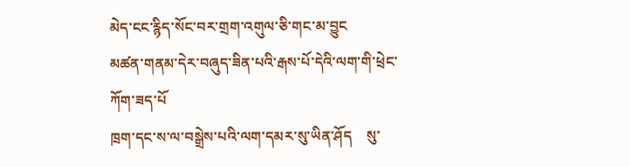མེད་ངང་རྙིད་སོང་བར་གྲག་འགུལ་ཅི་གང་མ་བྱུང
མཚན་གནམ་དེར་བཞུད་ཟིན་པའི་རྒས་པོ་དེའི་ལག་གི་ཕྲེང་ཀོག་ཟད་པོ
ཁྲག་དང་ས་ལ་བསྒྲེས་པའི་ལག་དམར་སུ་ཡིན་ཤོད    སུ་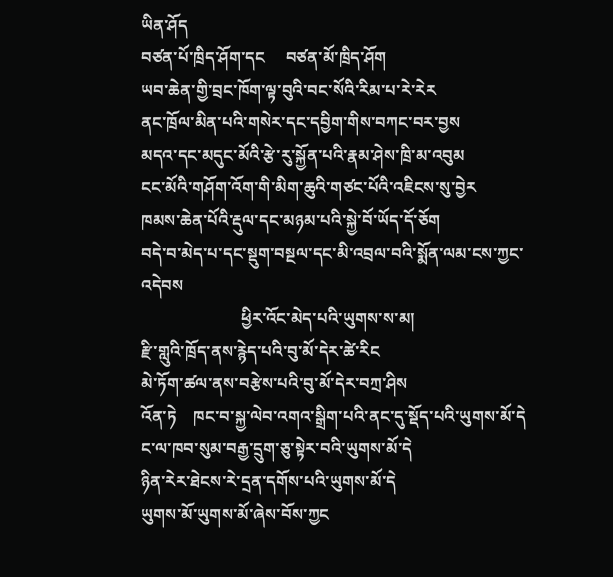ཡིན་ཤོད
བཙན་པོ་ཁྲིད་ཤོག་དང     བཙན་མོ་ཁྲིད་ཤོག
ཡབ་ཆེན་གྱི་བྲང་ཁོག་ལྟ་བུའི་བང་སོའི་རིམ་པ་རེ་རེར
ནང་ཁྲོལ་མིན་པའི་གསེར་དང་དབྱིག་གིས་བཀང་བར་བྱས
མདའ་དང་མདུང་མོའི་རྩེ་རུ་སྐྱོན་པའི་རྣམ་ཤེས་ཁྲི་མ་འབུམ
ངང་མོའི་གཤོག་འོག་གི་མིག་ཆུའི་གཙང་པོའི་འཇིངས་སུ་བྱེར
ཁམས་ཆེན་པོའི་རྡུལ་དང་མཉམ་པའི་སྐྱེ་བོ་ཡོད་དོ་ཅོག
བདེ་བ་མེད་པ་དང་སྡུག་བསྔལ་དང་མི་འབྲལ་བའི་སྨོན་ལམ་ངས་ཀྱང་འདེབས
                        ཕྱིར་འོང་མེད་པའི་ཡུགས་ས་མ།
རྫི་གླུའི་ཁྲོད་ནས་རྙེད་པའི་བུ་མོ་དེར་ཚེ་རིང
མེ་ཏོག་ཚལ་ནས་བརྩེས་པའི་བུ་མོ་དེར་བཀྲ་ཤིས
འོན་ཏེ    ཁང་བ་སྐྱ་ལེབ་འགའ་སྒྲིག་པའི་ནང་དུ་སྡོད་པའི་ཡུགས་མོ་དེ
ང་ལ་ཁབ་སུམ་བརྒྱ་དྲུག་ཅུ་སྟེར་བའི་ཡུགས་མོ་དེ
ཉིན་རེར་ཐེངས་རེ་དྲན་དགོས་པའི་ཡུགས་མོ་དེ
ཡུགས་མོ་ཡུགས་མོ་ཞེས་བོས་ཀྱང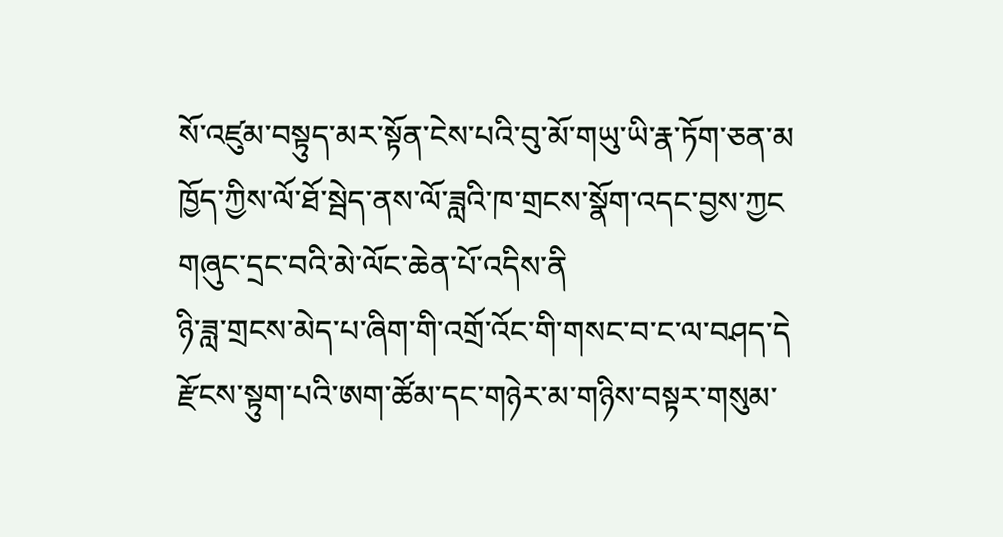སོ་འཛུམ་བསྟུད་མར་སྟོན་ངེས་པའི་བུ་མོ་གཡུ་ཡི་རྣ་ཏོག་ཅན་མ
ཁྱོད་ཀྱིས་ལོ་ཐོ་སྦེད་ནས་ལོ་ཟླའི་ཁ་གྲངས་སྣོག་འདང་བྱས་ཀྱང
གཞུང་དྲང་བའི་མེ་ལོང་ཆེན་པོ་འདིས་ནི
ཉི་ཟླ་གྲངས་མེད་པ་ཞིག་གི་འགྲོ་འོང་གི་གསང་བ་ང་ལ་བཤད་དེ
རྫོངས་སྟུག་པའི་ཨག་ཚོམ་དང་གཉེར་མ་གཉིས་བསྟར་གསུམ་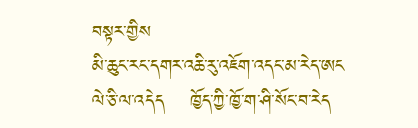བསྟར་གྱིས
མི་ཆུང་རང་དགར་འཆི་རུ་འཇོག་འདང་མ་རེད་ཨང
ལེ་ཅི་ལ་འདེད    ཁྱོད་ཀྱི་ཁྱོ་ག་ཤི་སོང་བ་རེད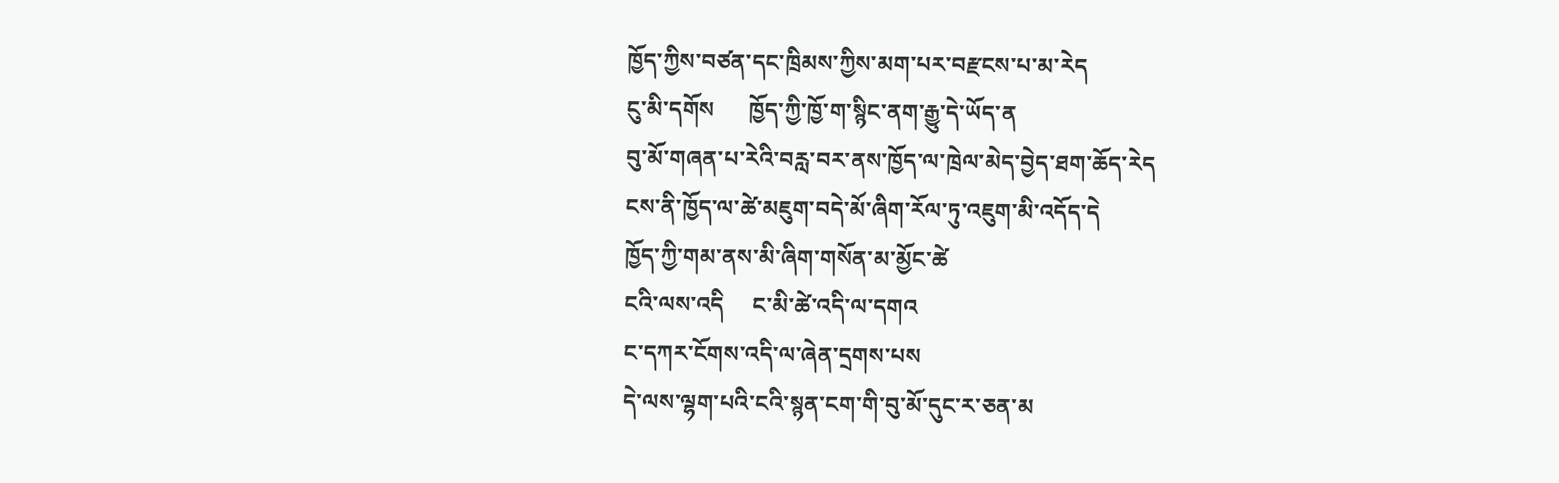ཁྱོད་ཀྱིས་བཙན་དང་ཁྲིམས་ཀྱིས་མག་པར་བརྫངས་པ་མ་རེད
ངུ་མི་དགོས      ཁྱོད་ཀྱི་ཁྱོ་ག་སྙིང་ནག་རྒྱུ་དེ་ཡོད་ན
བུ་མོ་གཞན་པ་རེའི་བརླ་བར་ནས་ཁྱོད་ལ་ཁྲེལ་མེད་བྱེད་ཐག་ཆོད་རེད
ངས་ནི་ཁྱོད་ལ་ཚེ་མཇུག་བདེ་མོ་ཞིག་རོལ་ཏུ་འཇུག་མི་འདོད་དེ
ཁྱོད་ཀྱི་གམ་ནས་མི་ཞིག་གསོན་མ་མྱོང་ཚེ
ངའི་ལས་འདི     ང་མི་ཚེ་འདི་ལ་དགའ
ང་དཀར་ངོགས་འདི་ལ་ཞེན་དྲགས་པས
དེ་ལས་ལྷག་པའི་ངའི་སྙན་ངག་གི་བུ་མོ་དུང་ར་ཅན་མ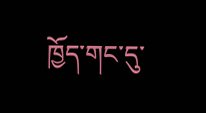ཁྱོད་གང་དུ་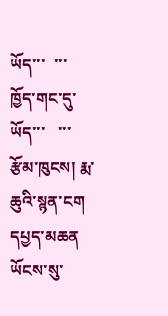ཡོད་་་  ་་་     ཁྱོད་གང་དུ་ཡོད་་་   ་་་
རྩོམ་ཁུངས། རྨ་ཆུའི་སྙན་ངག
དཔྱད་མཆན ཡོངས་སུ་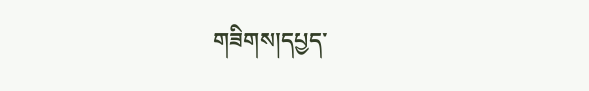གཟིགས།དཔྱད་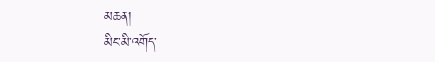མཆན།
མིང་མི་འགོད་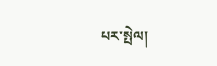པར་སྤེལ།